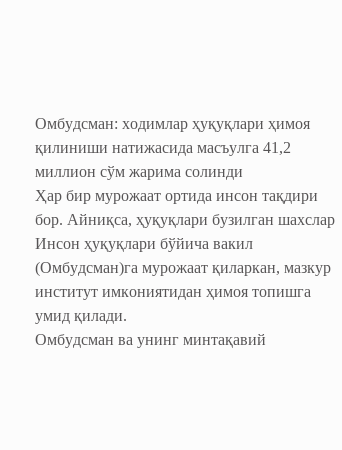Омбудсман: ходимлар ҳуқуқлари ҳимоя қилиниши натижасида масъулга 41,2 миллион сўм жарима солинди
Ҳар бир мурожаат ортида инсон тақдири бор. Айниқса, ҳуқуқлари бузилган шахслар Инсон ҳуқуқлари бўйича вакил (Омбудсман)га мурожаат қиларкан, мазкур институт имкониятидан ҳимоя топишга умид қилади.
Омбудсман ва унинг минтақавий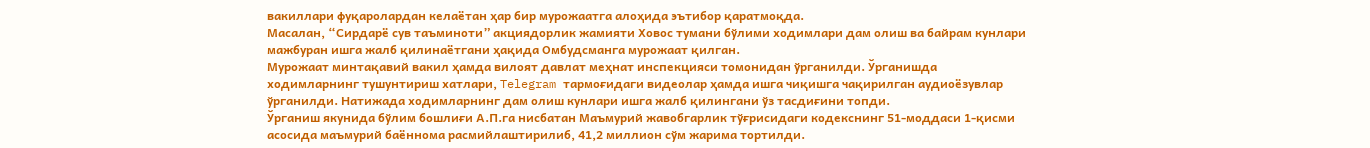вакиллари фуқаролардан келаётан ҳар бир мурожаатга алоҳида эътибор қаратмоқда.
Масалан, “Сирдарё сув таъминоти” акциядорлик жамияти Ховос тумани бўлими ходимлари дам олиш ва байрам кунлари мажбуран ишга жалб қилинаётгани ҳақида Омбудсманга мурожаат қилган.
Мурожаат минтақавий вакил ҳамда вилоят давлат меҳнат инспекцияси томонидан ўрганилди. Ўрганишда ходимларнинг тушунтириш хатлари, Telegram тармоғидаги видеолар ҳамда ишга чиқишга чақирилган аудиоёзувлар ўрганилди. Натижада ходимларнинг дам олиш кунлари ишга жалб қилингани ўз тасдиғини топди.
Ўрганиш якунида бўлим бошлиғи А.П.га нисбатан Маъмурий жавобгарлик тўғрисидаги кодекснинг 51-моддаси 1-қисми асосида маъмурий баённома расмийлаштирилиб, 41,2 миллион сўм жарима тортилди.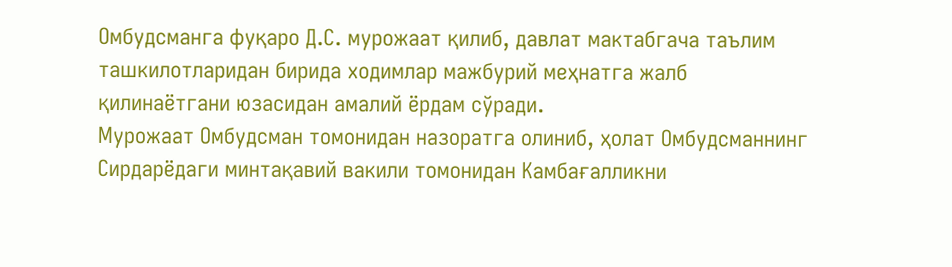Омбудсманга фуқаро Д.С. мурожаат қилиб, давлат мактабгача таълим ташкилотларидан бирида ходимлар мажбурий меҳнатга жалб қилинаётгани юзасидан амалий ёрдам сўради.
Мурожаат Омбудсман томонидан назоратга олиниб, ҳолат Омбудсманнинг Сирдарёдаги минтақавий вакили томонидан Камбағалликни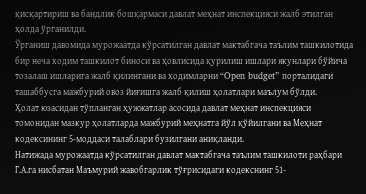қисқартириш ва бандлик бошқармаси давлат меҳнат инспекцияси жалб этилган ҳолда ўрганилди.
Ўрганиш давомида мурожаатда кўрсатилган давлат мактабгача таълим ташкилотида бир неча ходим ташкилот биноси ва ҳовлисида қурилиш ишлари якунлари бўйича тозалаш ишларига жалб қилингани ва ходимларни “Open budget” порталидаги ташаббусга мажбурий овоз йиғишга жалб қилиш ҳолатлари маълум бўлди.
Ҳолат юзасидан тўпланган ҳужжатлар асосида давлат меҳнат инспекцияси томонидан мазкур ҳолатларда мажбурий меҳнатга йўл қўйилгани ва Меҳнат кодексининг 5-моддаси талаблари бузилгани аниқланди.
Натижада мурожаатда кўрсатилган давлат мактабгача таълим ташкилоти раҳбари Г.А.га нисбатан Маъмурий жавобгарлик тўғрисидаги кодекснинг 51-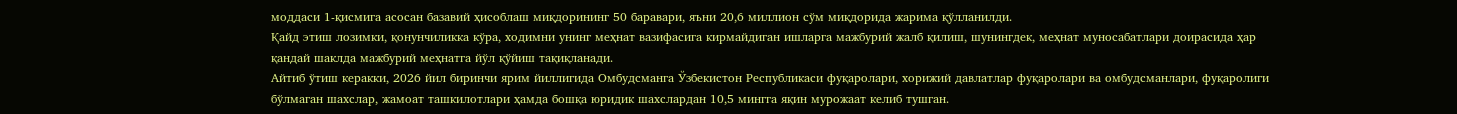моддаси 1-қисмига асосан базавий ҳисоблаш миқдорининг 50 баравари, яъни 20,6 миллион сўм миқдорида жарима қўлланилди.
Қайд этиш лозимки, қонунчиликка кўра, ходимни унинг меҳнат вазифасига кирмайдиган ишларга мажбурий жалб қилиш, шунингдек, меҳнат муносабатлари доирасида ҳар қандай шаклда мажбурий меҳнатга йўл қўйиш тақиқланади.
Айтиб ўтиш керакки, 2026 йил биринчи ярим йиллигида Омбудсманга Ўзбекистон Республикаси фуқаролари, хорижий давлатлар фуқаролари ва омбудсманлари, фуқаролиги бўлмаган шахслар, жамоат ташкилотлари ҳамда бошқа юридик шахслардан 10,5 мингга яқин мурожаат келиб тушган.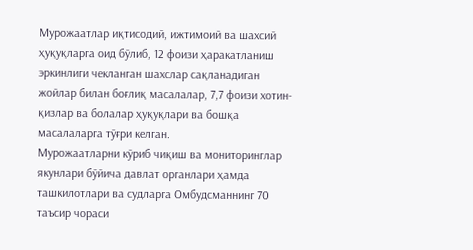Мурожаатлар иқтисодий, ижтимоий ва шахсий ҳуқуқларга оид бўлиб, 12 фоизи ҳаракатланиш эркинлиги чекланган шахслар сақланадиган жойлар билан боғлиқ масалалар, 7,7 фоизи хотин-қизлар ва болалар ҳуқуқлари ва бошқа масалаларга тўғри келган.
Мурожаатларни кўриб чиқиш ва мониторинглар якунлари бўйича давлат органлари ҳамда ташкилотлари ва судларга Омбудсманнинг 70 таъсир чораси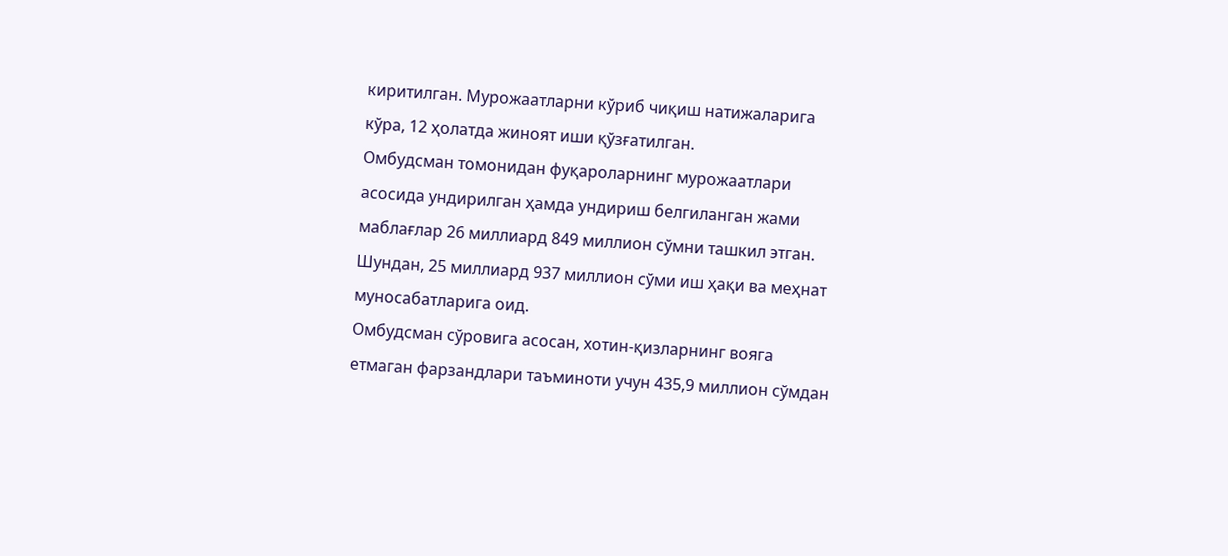киритилган. Мурожаатларни кўриб чиқиш натижаларига кўра, 12 ҳолатда жиноят иши қўзғатилган.
Омбудсман томонидан фуқароларнинг мурожаатлари асосида ундирилган ҳамда ундириш белгиланган жами маблағлар 26 миллиард 849 миллион сўмни ташкил этган. Шундан, 25 миллиард 937 миллион сўми иш ҳақи ва меҳнат муносабатларига оид.
Омбудсман сўровига асосан, хотин-қизларнинг вояга етмаган фарзандлари таъминоти учун 435,9 миллион сўмдан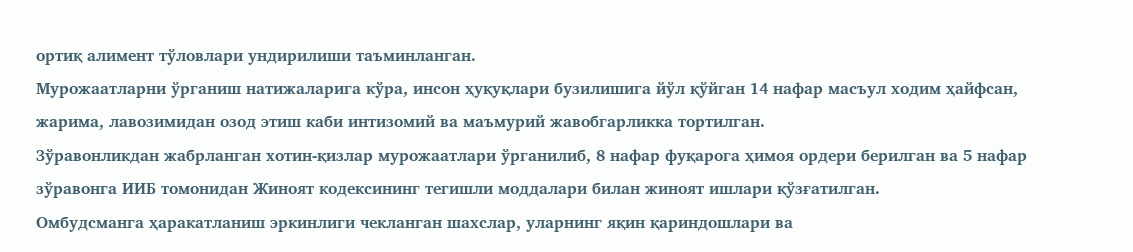ортиқ алимент тўловлари ундирилиши таъминланган.
Мурожаатларни ўрганиш натижаларига кўра, инсон ҳуқуқлари бузилишига йўл қўйган 14 нафар масъул ходим ҳайфсан, жарима, лавозимидан озод этиш каби интизомий ва маъмурий жавобгарликка тортилган.
Зўравонликдан жабрланган хотин-қизлар мурожаатлари ўрганилиб, 8 нафар фуқарога ҳимоя ордери берилган ва 5 нафар зўравонга ИИБ томонидан Жиноят кодексининг тегишли моддалари билан жиноят ишлари қўзғатилган.
Омбудсманга ҳаракатланиш эркинлиги чекланган шахслар, уларнинг яқин қариндошлари ва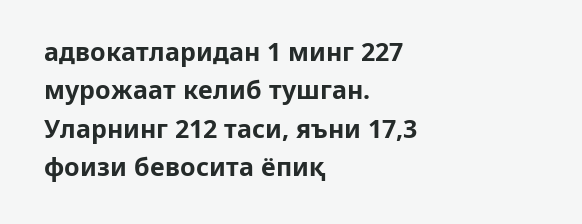адвокатларидан 1 минг 227 мурожаат келиб тушган. Уларнинг 212 таси, яъни 17,3 фоизи бевосита ёпиқ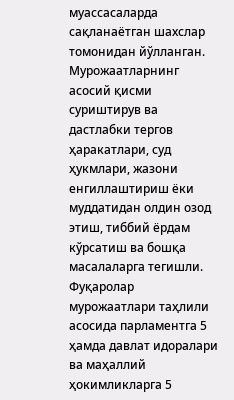муассасаларда сақланаётган шахслар томонидан йўлланган.
Мурожаатларнинг асосий қисми суриштирув ва дастлабки тергов ҳаракатлари, суд ҳукмлари, жазони енгиллаштириш ёки муддатидан олдин озод этиш, тиббий ёрдам кўрсатиш ва бошқа масалаларга тегишли.
Фуқаролар мурожаатлари таҳлили асосида парламентга 5 ҳамда давлат идоралари ва маҳаллий ҳокимликларга 5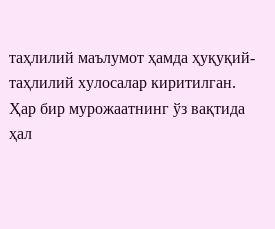таҳлилий маълумот ҳамда ҳуқуқий-таҳлилий хулосалар киритилган.
Ҳар бир мурожаатнинг ўз вақтида ҳал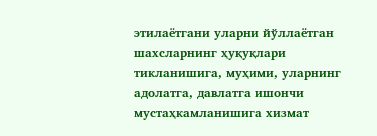этилаётгани уларни йўллаётган шахсларнинг ҳуқуқлари тикланишига, муҳими, уларнинг адолатга, давлатга ишончи мустаҳкамланишига хизмат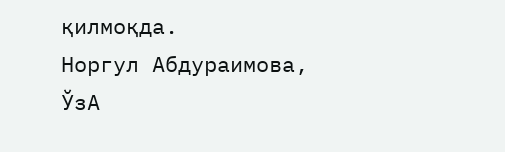қилмоқда.
Норгул Абдураимова, ЎзА